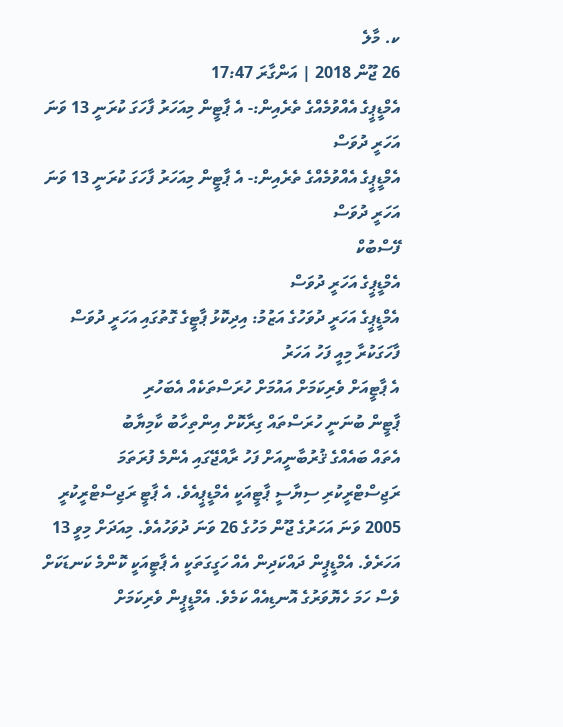ކ. މާލެ
26 ޖޫން 2018 | އަންގާރަ 17:47
އެމްޑީޕީގެ އެއްވުމެއްގެ ތެރެއިން:- އެ ޕާޓީން މިއަހަރު ފާހަގަ ކުރަނީ 13 ވަނަ އަހަރީ ދުވަސް
އެމްޑީޕީގެ އެއްވުމެއްގެ ތެރެއިން:- އެ ޕާޓީން މިއަހަރު ފާހަގަ ކުރަނީ 13 ވަނަ އަހަރީ ދުވަސް
ފޭސްބުކް
އެމްޑީޕީގެ އަހަރީ ދުވަސް
އެމްޑީޕީގެ އަހަރީ ދުވަހުގެ އަޒުމު: އިދިކޮޅު ޕާޓީގެ ގޮތުގައި އަހަރީ ދުވަސް ފާހަގަކުރާ މިއީ ފަހު އަހަރު
އެ ޕާޓީއަށް ވެރިކަމަށް އައުމަށް ހުރަސްތަކެއް އެބަހުރި
ޕާޓީން ބުނަނީ ހުރަސްތައް ގިރާކޮށް އިންތިހާބު ކާމިޔާބު
އެތައް ބައެއްގެ ޤުރުބާނީއަށް ފަހު ރާއްޖޭގައި އެންމެ ފުރަތަމަ ރަޖިސްޓްރީކުރި ސިޔާސީ ޕާޓީއަކީ އެމްޑީޕީއެވެ. އެ ޕާޓީ ރަޖިސްޓްރީކުރީ 2005 ވަނަ އަހަރުގެ ޖޫން މަހުގެ 26 ވަނަ ދުވަހުއެވެ. މިއަދަށް މިވީ 13 އަހަރެވެ. އެމްޑީޕީން ދައްކަދިން އެއް ހަގީގަތަކީ އެ ޕާޓީއަކީ ކޮންމެ ކަނޑަކަށް ވެސް ހަމަ ހެޔޮވަރުގެ އޮނޑިއެއް ކަމެވެ. އެމްޑީޕީން ވެރިކަމަށް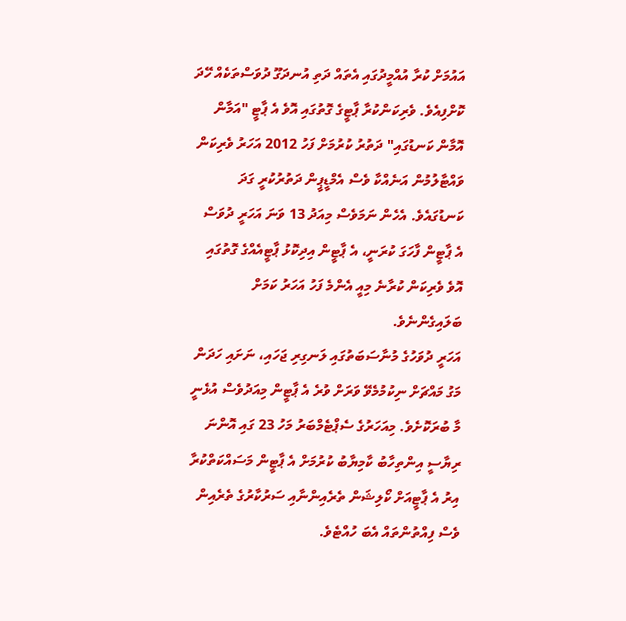އައުމަށް ކުރާ އުއްމީދުގައި އެތައް ދަތި އުނދަގޫ ދުވަސްތަކެއް ހޭދަ ކޮށްފިއެވެ. ވެރިކަންކުރާ ޕާޓީގެ ގޮތުގައި އޮވެ އެ ޕާޓީ "އަމާން އޮމާން ކަނޑުގައި" ދަތުރު ކުރުމަށް ފަހު 2012 އަހަރު ވެރިކަން ވައްޓާލުމުން އަނެއްކާ ވެސް އެމްޑީޕީން ދަތުރުކުރީ ގަދަ ކަނޑުގައެވެ. އެހެން ނަމަވެސް މިއަދު 13 ވަނަ އަހަރީ ދުވަސް އެ ޕާޓީން ފާހަގަ ކުރަނީ، އެ ޕާޓީން އިދިކޮޅު ޕާޓީއެއްގެ ގޮތުގައި އޮވެ ވެރިކަން ކުރާނެ މިއީ އެންމެ ފަހު އަހަރު ކަމަށް ބަލައިގެންނެވެ.
އަހަރީ ދުވަހުގެ މުނާސަބަތުގައި ލަނގިރި ޖަހައި، ނަށައި ހަދަން މަގު މައްޗަށް ނިކުމުމެވޭ ވަރަށް ވުރެ އެ ޕާޓީން މިއަދުވެސް އުޅެނީ މާ ބުރަކޮށެވެ. މިއަހަރުގެ ސެޕްޓެމްބަރު މަހު 23 ގައި އޮންނަ ރިޔާސީ އިންތިހާބު ކާމިޔާބު ކުރުމަށް އެ ޕާޓީން މަސައްކަތްކުރާ އިރު އެ ޕާޓީއަށް ކޯލިޝަން ތެރެއިންނާއި ސަރުކާރުގެ ތެރެއިން ވެސް ފިއްތުންތައް އެބަ ހުއްޓެވެ.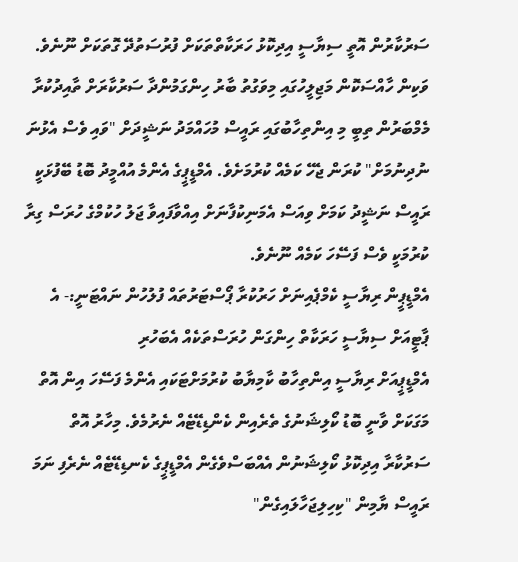ސަރުކާރުން އޮތީ ސިޔާސީ އިދިކޮޅު ހަރަކާތްތަކަށް ފުރުސަތުދޭ ގޮތަކަށް ނޫނެވެ. ވަކިން ހާއްސަކޮން މަޖިލީހުގައި މިވަގުތު ބާރު ހިންގަމުންދާ ސަރުކާރަށް ތާއިދުކުރާ މެމްބަރުން ތިބީ މި އިންތިހާބުގައި ރައީސް މުހައްމަދު ނަޝީދަށް "ވައި ވެސް އެޅުނަ ނުދިނުމަށް" ކުރަން ޖެހޭ ކަމެއް ކުރުމަށެވެ. އެމްޑީޕީގެ އެންމެ އުއްމީދު ބޮޑު ބޭފުޅަކީ ރައީސް ނަޝީދު ކަމަށް ވިއަސް އެމަނިކުފާނަށް އިއްވާފައިވާ ޖަލު ހުކުމްގެ ހުރަސް ގިރާ ކުރުމަކީ ވެސް ފަސޭހަ ކަމެއް ނޫނެވެ.
އެމްޑީޕީން ރިޔާސީ ކެމްޕެއިނަށް ހަރުކުރާ ޕޯސްޓަރުތައް ފުލުހުން ނައްޓަނީ:- އެ ޕާޓީއަށް ސިޔާސީ ހަރަކާތް ހިންގަން ހުރަސްތަކެއް އެބަހުރި
އެމްޑީޕީއަށް ރިޔާސީ އިންތިހާބު ކާމިޔާބު ކުރުމަށްޓަކައި އެންމެ ފަސޭހަ އިން އޮތް މަގަކަށް ވާނީ ބޮޑު ކޯލިޝަނުގެ ތެރެއިން ކެންޑިޑޭޓެއް ނެރުމެވެ. މިހާރު އޮތް ސަރުކާރާ އިދިކޮޅު ކޯލިޝަނުން އެއްބަސްވެގެން އެމްޑީޕީގެ ކެނޑިޑޭޓެއް ނެރެފި ނަމަ ރައީސް ޔާމިން "ކިހިލިޖަހާލައިގެން"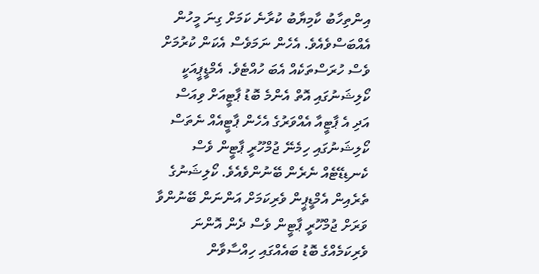އިންތިހާބު ކާމިޔާބު ކުރާނެ ކަމަށް ގިނަ މީހުން އެއްބަސްވެއެވެ. އެހެން ނަމަވެސް އެކަން ކުރުމަށް ވެސް ހުރަސްތަކެއް އެބަ ހުއްޓެވެ. އެމްޑީޕީއަކީ ކޯލިޝަނުގައި އޮތް އެންމެ ބޮޑު ޕާޓީއަށް ވިއަސް އަދި އެ ޕާޓީއާ އެއްވަރުގެ އެހެން ޕާޓީއެއް ނެތަސް ކޯލިޝަނުގައި ހިމެނޭ ޖުމްހޫރީ ޕާޓީން ވެސް ކެނޑިޑޭޓެއް ނެރެން ބޭނުންވެއެވެ. ކޯލިޝަނުގެ ތެރެއިން އެމްޑީޕީން ވެރިކަމަށް އަންނަން ބޭނުންވާ ވަރަށް ޖުމްހޫރީ ޕާޓީން ވެސް ދެން އޮންނަ ވެރިކަމެއްގެ ބޮޑު ބައެއްގައި ހިއްސާވާން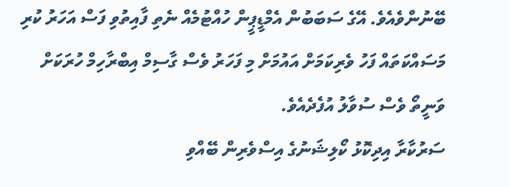ބޭނުންވެއެވެ. އޭގެ ސަބަބުން އެމްޑީޕީން ހުއްޓުމެއް ނެތި ފާއިތުވި ފަސް އަހަރު ކުރި މަސައްކަތައް ފަހު ވެރިކަމަށް އައުމަށް މި ފަހަރު ވެސް ގާސިމް އިބްރާހިމް ހުރަކަށް ވަނީތޯ ވެސް ސުވާލު އުފެދެއެވެ.
ސަރުކާރާ އިދިކޮޅު ކޯލިޝަނުގެ އިސްވެރިން ބޭއްވި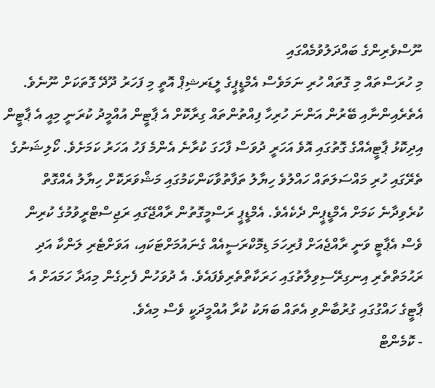ނޫސްވެރިންގެ ބައްދަލުވުމެއްގައި
މި ހުރަސްތައް މި ގޮތައް ހުރި ނަމަވެސް އެމްޑީޕީގެ ލީޑަރޝިޕް އޮތީ މި ފަހަރު ދޫދޭ ގޮތަކަށް ނޫނެވެ. އެތެރެއިންނާއި ބޭރުން އަންނަ ހުރިހާ ފިއްތުންތައް ގިރާކޮށް އެ ޕާޓީން އުއްމީދު ކުރަނީ މިއީ އެ ޕާޓީން އިދިކޮޅު ޕާޓީއެއްގެ ގޮތުގައި އޮވެ އަހަރީ ދުވަސް ފާހަގަ ކުރާނެ އެންމެ ފަހު އަހަރު ކަމަށެވެ. ކޯލިޝަނުގެ ތެރޭގައި ހުރި މައްސަލަތައް ހައްލުވެ ހިޔާލު ތަފާތުވާކަންކަމުގައި މަޝްވަރަކޮށް ހިޔާލު އެއްގޮތް ކުރެވިދާނެ ކަމަށް އެމްޑީޕީން ދެކެއެވެ. އެމްޑީޕީ ރަސްމީގޮތުން ރާއްޖޭގައި ރަޖިސްޓްރީވުމުގެ ކުރިން ވެސް އެޕާޓީ ވަނީ ރާއްޖެއަށް ފުރިހަމަ ޑިމޮކްރަސީއެއް ގެނައުމަށްޓަކައި، އަވަށްޓެރި ލަންކާ އަދި ރަޙުމަތްތެރި އިނގިރޭސިވިލާތުގައި ހަރަކާތްތެރިވެފައެވެ. އެ ދުވަހުން ފެށިގެން މިއަދާ ހަމައަށް އެ ޕާޓީގެ ހައްގުގައި ގުރުބާންވި އެތައް ބަޔަކު ކުރާ އުއްމީދަކީ ވެސް މިއެވެ.
- ކޮމެންޓް